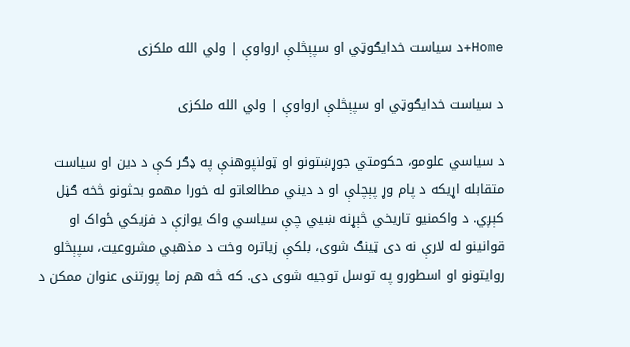Home+د سیاست خدایګوټي او سپېڅلې ارواوې | ولي الله ملکزی

د سیاست خدایګوټي او سپېڅلې ارواوې | ولي الله ملکزی

د سیاسي علومو، حکومتي جوړښتونو او ټولنپوهنې په ډګر کې د دین او سیاست متقابله اړیکه د پام وړ پېچلې او د دیني مطالعاتو له خورا مهمو بحثونو څخه ګڼل کېږي. د واکمنیو تاریخي څېړنه ښیي چې سیاسي واک یوازې د فزیکي ځواک او قوانینو له لارې نه دی ټینګ شوی، بلکې زیاتره وخت د مذهبي مشروعیت، سپېڅلو روایتونو او اسطورو په توسل توجیه شوی دی. که څه هم زما پورتنی عنوان ممکن د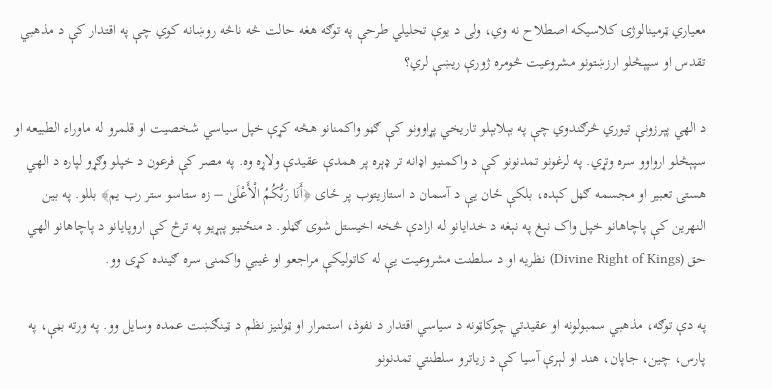معیاري ټرمینالوژۍ کلاسیکه اصطلاح نه وي، ولی د یوې تحلیلي طرحې په توګه هغه حالت څه ناڅه روښانه کوي چې په اقتدار کې د مذهبي تقدس او سپېڅلو ارزښتونو مشروعیت څومره ژورې ریښې لري؟

د الهي پېرزونې تیوري څرګندوي چې په بېلابېلو تاریخي پړاوونو کې ګڼو واکمنانو هڅه کړې خپل سیاسي شخصيت او قلمرو له ماوراء الطبیعه او سپېڅلو ارواوو سره وتړي. په لرغونو تمدنونو کې د واکمنیو اډانه تر ډېره پر همدې عقیدې ولاړه وه. په مصر کې فرعون د خپلو وګړو لپاره د الهي هستۍ تعبیر او مجسمه ګڼل کېده، بلکې ځان یې د آسمان د استازیتوب پر ځای ﴿أَنَا رَبُّكُمُ الْأَعْلَىٰ – زه ستاسو ستر رب یم﴾ بللو. په بین‌ النهرین کې پاچاهانو خپل واک نېغ په نېغه د خدایانو له ارادې څخه اخیستل شوی ګڼلو. د منځنیو پېړیو په ترڅ کې اروپایانو د پاچاهانو الهي حق (Divine Right of Kings) نظریه او د سلطنت مشروعیت یې له کاتولیکې مراجعو او غیبي واکمنۍ سره ګینده کړی وو.

په دې توګه، مذهبي سمبولونه او عقیدتي چوکاټونه د سیاسي اقتدار د نفوذ، استمرار او ټولنیز نظم د ټینګښت عمده وسایل وو. په ورته بڼې، په پارس، چین، جاپان، هند او لېرې آسیا کې د زیاترو سلطنتي تمدنونو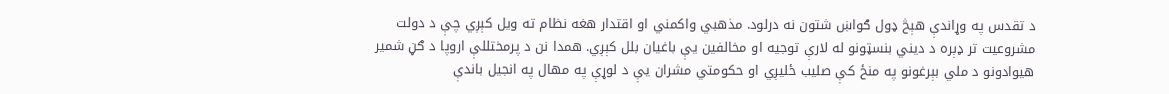د تقدس په وړاندې هېڅ ډول ګواښ شتون نه درلود. مذهبي واکمني او اقتدار هغه نظام ته ویل کېږي چې د دولت مشروعیت تر ډېره د دیني بنسټونو له لارې توجیه او مخالفین یې باغیان بلل کېږي. همدا نن د پرمختللې اروپا د ګڼ شمیر هیوادونو د ملي بېرغونو په منځ کې صلیب ځلیږي او حکومتي مشران یې د لوړې په مهال په انجیل باندې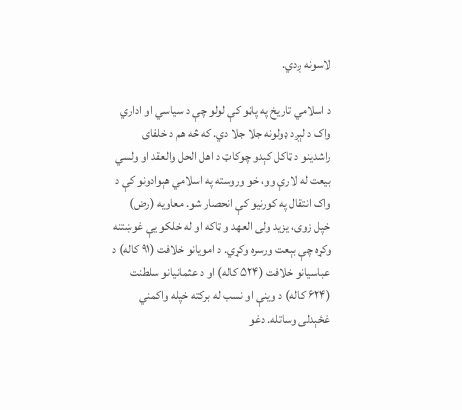لاسونه ږدي.

د اسلامي تاریخ په پاڼو کې لولو چې د سیاسي او اداري واک د لېږد ډولونه جلا جلا دي. که څه هم د خلفای راشدینو د ټاکل کېدو چوکاټ د اهل الحل والعقد او ولسي بیعت له لارې وو، خو وروسته په اسلامي هېوادونو کې د واک انتقال په کورنیو کې انحصار شو. معاویه (رض) خپل زوی، یزید ولی العهد و ټاکه او له خلکو یې غوښتنه وکړه چې بېعت ورسره وکړي. د امویانو خلافت (۹۱ کاله) د عباسیانو خلافت (۵۲۴ کاله) او د عثمانیانو سلطنت (۶۲۴ کاله) د وینې او نسب له برکته خپله واکمني غځېدلی وساتله. دغو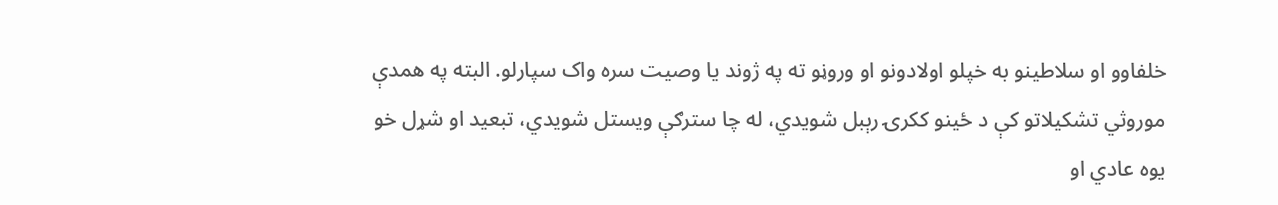خلفاوو او سلاطینو به خپلو اولادونو او وروڼو ته په ژوند یا وصیت سره واک سپارلو. البته په همدې موروثي تشکیلاتو کې د ځینو ککرۍ رېبل شویدي، له چا سترګې ویستل شویدي، تبعید او شړل خو یوه عادي او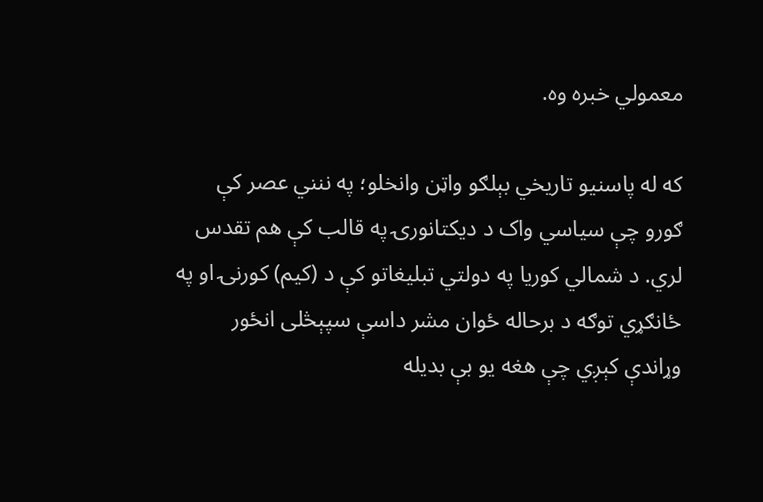معمولي خبره وه.

که له پاسنیو تاریخي بېلګو واټن وانخلو؛ په ننني عصر کې ګورو چې سیاسي واک د دیکتانورۍ په قالب کې هم تقدس لري. د شمالي کوريا په دولتي تبلیغاتو کې د (کيم) کورنۍ او په ځانګړي توګه د برحاله ځوان مشر داسې سپېڅلی انځور وړاندې کېږي چې هغه یو بې بدیله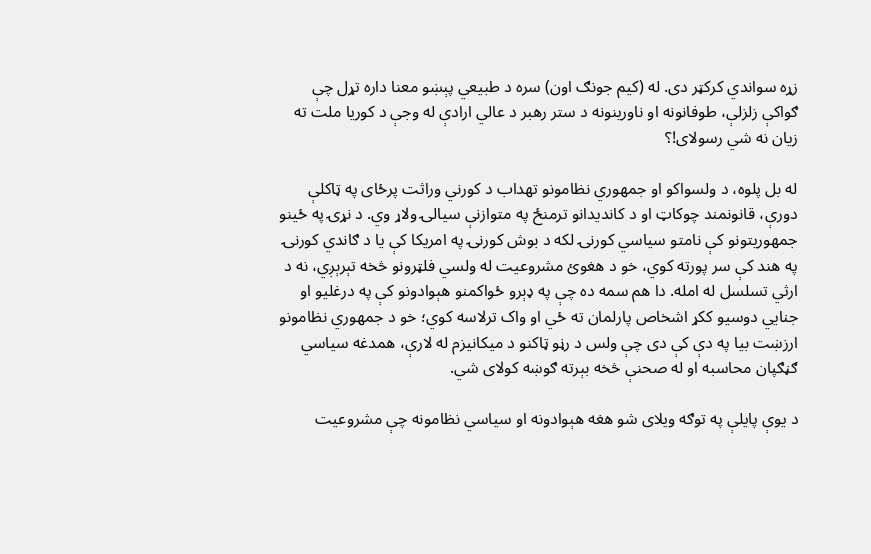زړه سواندي کرکټر دی. له (کیم جونګ اون) سره د طبیعي پېښو معنا داره تړل چې ګواکې زلزلې، طوفانونه او ناورینونه د ستر رهبر د عالي ارادې له وجې د کوریا ملت ته زیان نه شي رسولای!؟

له بل پلوه، د ولسواکو او جمهوري نظامونو تهداب د کورني وراثت پرځای په ټاکلې دورې، قانونمند چوکاټ او د کاندیدانو ترمنځ په متوازنې سیالۍ ولاړ وي. د نړۍ په ځینو جمهوریتونو کې نامتو سیاسي کورنۍ لکه د بوش کورنۍ په امریکا کې يا د ګاندي کورنۍ په هند کې سر پورته کوي، خو د هغوئ مشروعیت له ولسي فلټرونو څخه تېرېږي، نه د ارثي تسلسل له امله. دا هم سمه ده چې په ډېرو ځواکمنو هېوادونو کې په درغلیو او جنایي دوسیو ککړ اشخاص پارلمان ته ځي او واک ترلاسه کوي؛ خو د جمهوري نظامونو ارزښت بیا په دې کې دی چې ولس د رڼو ټاکنو د میکانیزم له لارې، همدغه سیاسي ګڼګپان محاسبه او له صحنې څخه بېرته ګوښه کولای شي.

د یوې پایلې په توګه ویلای شو هغه هېوادونه او سیاسي نظامونه چې مشروعیت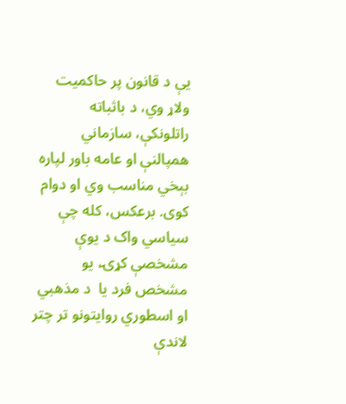یې د قانون پر حاکمیت ولاړ وي، د باثباته راتلونکې، سازماني همپالنې او عامه باور لپاره بېخي مناسب وي او دوام کوی. برعکس، کله چې سیاسي واک د یوې مشخصې کړۍ، يو مشخص فرد یا  د مذهبي او اسطوري روایتونو تر چتر لاندې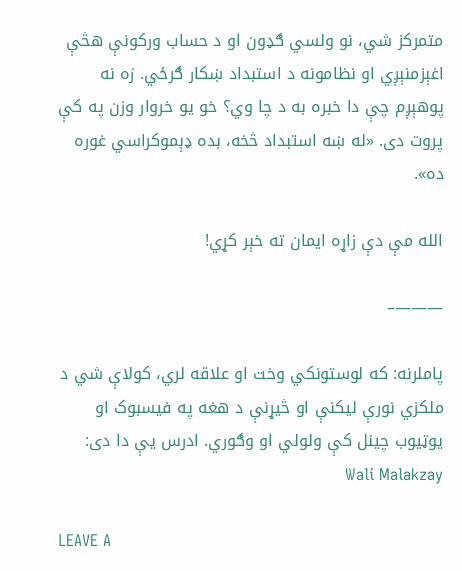متمرکز شي، نو ولسي ګډون او د حساب‌ ورکونې هڅې اغېزمنېږي او نظامونه د استبداد ښکار ګرځي. زه نه پوهېږم چې دا خبره به د چا وي؟ خو یو خروار وزن په کې پروت دی. «له ښه استبداد څخه، بده ډېموکراسي غوره ده».

الله مې دې زاړه ایمان ته خېر کړي!

———–

پاملرنه: که لوستونکي وخت او علاقه لري، کولاې شي د ملکزي نورې لیکنې او څیړنې د هغه په فیسبوک او یوټیوب چینل کې ولولي او وګوري. ادرس یې دا دی: Wali Malakzay

LEAVE A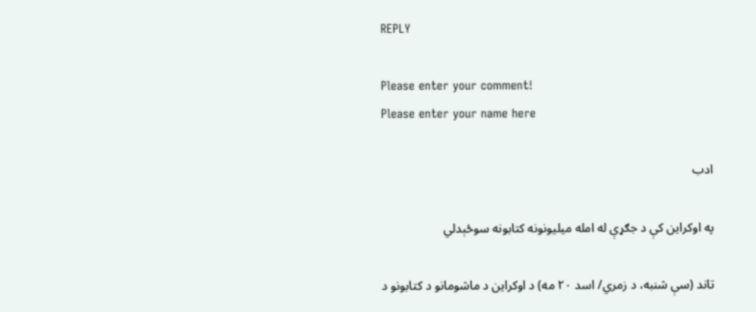REPLY

Please enter your comment!
Please enter your name here

ادب

په اوکراین کې د جګړې له امله میلیونونه کتابونه سوځېدلي

تاند (سې شنبه، د زمري/ اسد ۲۰ مه) د اوکراین د ماشومانو د کتابونو د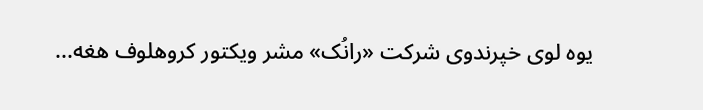یوه لوی خپرندوی شرکت «رانُک» مشر ویکتور کروهلوف هغه...